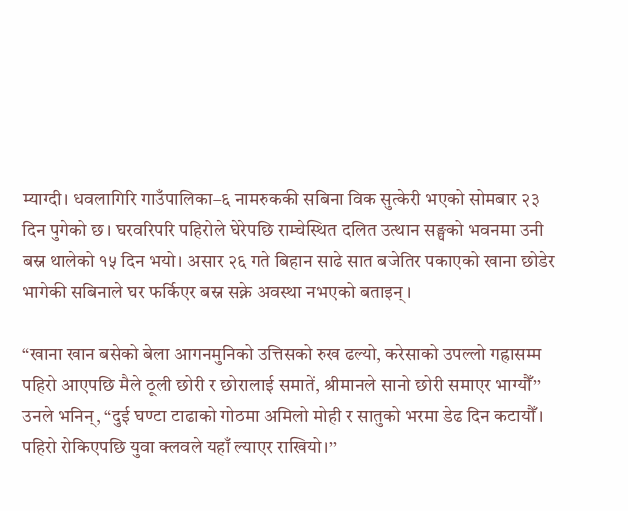म्याग्दी। धवलागिरि गाउँपालिका–६ नामरुककी सबिना विक सुत्केरी भएको सोमबार २३ दिन पुगेको छ। घरवरिपरि पहिरोले घेरेपछि राम्चेस्थित दलित उत्थान सङ्घको भवनमा उनी बस्न थालेको १५ दिन भयो। असार २६ गते बिहान साढे सात बजेतिर पकाएको खाना छोडेर भागेकी सबिनाले घर फर्किएर बस्न सक्ने अवस्था नभएको बताइन्।

“खाना खान बसेको बेला आगनमुनिको उत्तिसको रुख ढल्यो, करेसाको उपल्लो गह्रासम्म पहिरो आएपछि मैले ठूली छोरी र छोरालाई समातें, श्रीमानले सानो छोरी समाएर भाग्यौँ’’ उनले भनिन्, “दुई घण्टा टाढाको गोठमा अमिलो मोही र सातुको भरमा डेढ दिन कटायौँ। पहिरो रोकिएपछि युवा क्लवले यहाँ ल्याएर राखियो।’’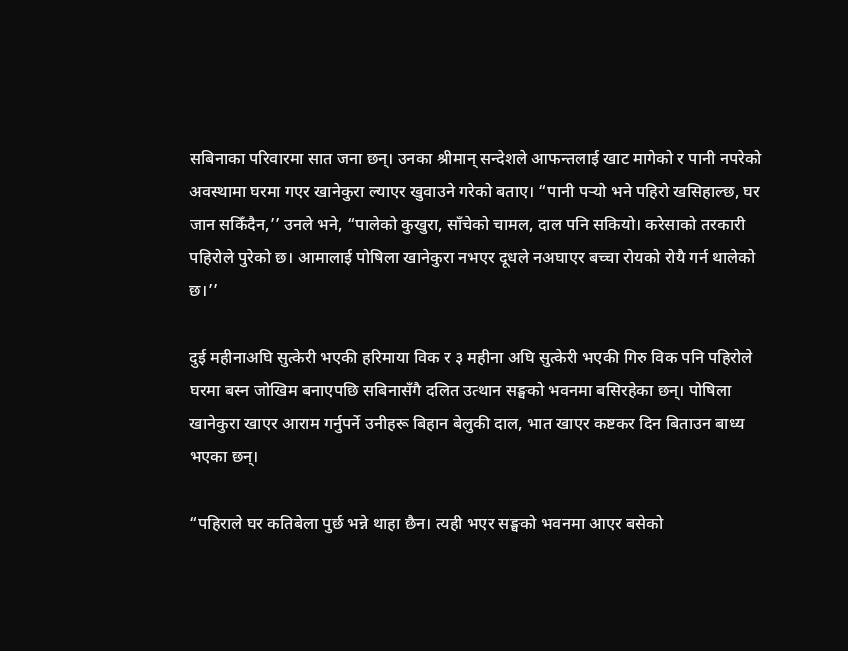सबिनाका परिवारमा सात जना छन्। उनका श्रीमान् सन्देशले आफन्तलाई खाट मागेको र पानी नपरेको अवस्थामा घरमा गएर खानेकुरा ल्याएर खुवाउने गरेको बताए। “पानी पर्‍यो भने पहिरो खसिहाल्छ, घर जान सकिँदैन,’’ उनले भने, “पालेको कुखुरा, साँचेको चामल, दाल पनि सकियो। करेसाको तरकारी पहिरोले पुरेको छ। आमालाई पोषिला खानेकुरा नभएर दूधले नअघाएर बच्चा रोयको रोयै गर्न थालेको छ।’’

दुई महीनाअघि सुत्केरी भएकी हरिमाया विक र ३ महीना अघि सुत्केरी भएकी गिरु विक पनि पहिरोले घरमा बस्न जोखिम बनाएपछि सबिनासँगै दलित उत्थान सङ्घको भवनमा बसिरहेका छन्। पोषिला खानेकुरा खाएर आराम गर्नुपर्ने उनीहरू बिहान बेलुकी दाल, भात खाएर कष्टकर दिन बिताउन बाध्य भएका छन्।

“पहिराले घर कतिबेला पुर्छ भन्ने थाहा छैन। त्यही भएर सङ्घको भवनमा आएर बसेको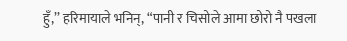हुँ,’’ हरिमायाले भनिन्, “पानी र चिसोले आमा छोरो नै पखला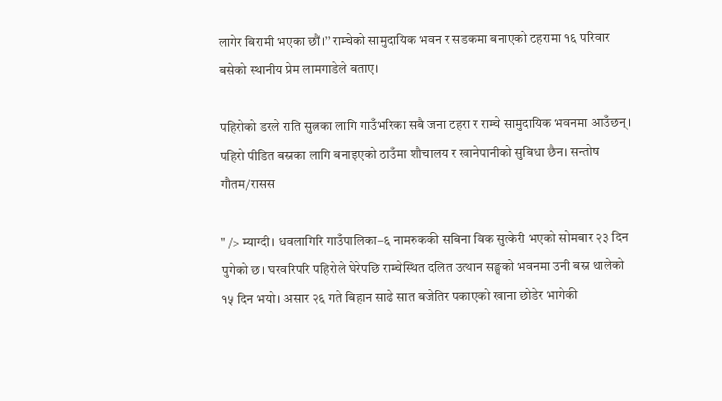लागेर बिरामी भएका छौं।’’ राम्चेको सामुदायिक भवन र सडकमा बनाएको टहरामा १६ परिवार बसेको स्थानीय प्रेम लामगाडेले बताए।

पहिरोको डरले राति सुत्नका लागि गाउँभरिका सबै जना टहरा र राम्चे सामुदायिक भवनमा आउँछन्। पहिरो पीडित बस्नका लागि बनाइएको ठाउँमा शौचालय र खानेपानीको सुबिधा छैन। सन्तोष गौतम/रासस

" /> म्याग्दी। धवलागिरि गाउँपालिका–६ नामरुककी सबिना विक सुत्केरी भएको सोमबार २३ दिन पुगेको छ। घरवरिपरि पहिरोले घेरेपछि राम्चेस्थित दलित उत्थान सङ्घको भवनमा उनी बस्न थालेको १५ दिन भयो। असार २६ गते बिहान साढे सात बजेतिर पकाएको खाना छोडेर भागेकी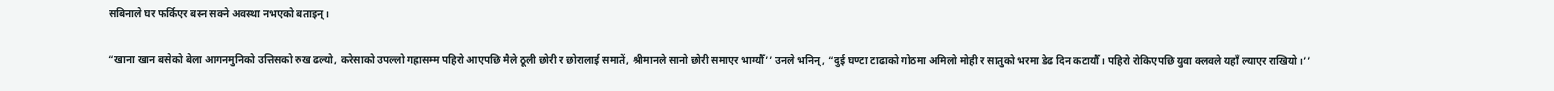सबिनाले घर फर्किएर बस्न सक्ने अवस्था नभएको बताइन्।

“खाना खान बसेको बेला आगनमुनिको उत्तिसको रुख ढल्यो, करेसाको उपल्लो गह्रासम्म पहिरो आएपछि मैले ठूली छोरी र छोरालाई समातें, श्रीमानले सानो छोरी समाएर भाग्यौँ’’ उनले भनिन्, “दुई घण्टा टाढाको गोठमा अमिलो मोही र सातुको भरमा डेढ दिन कटायौँ। पहिरो रोकिएपछि युवा क्लवले यहाँ ल्याएर राखियो।’’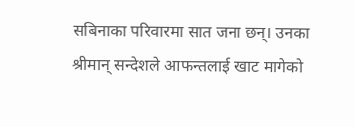सबिनाका परिवारमा सात जना छन्। उनका श्रीमान् सन्देशले आफन्तलाई खाट मागेको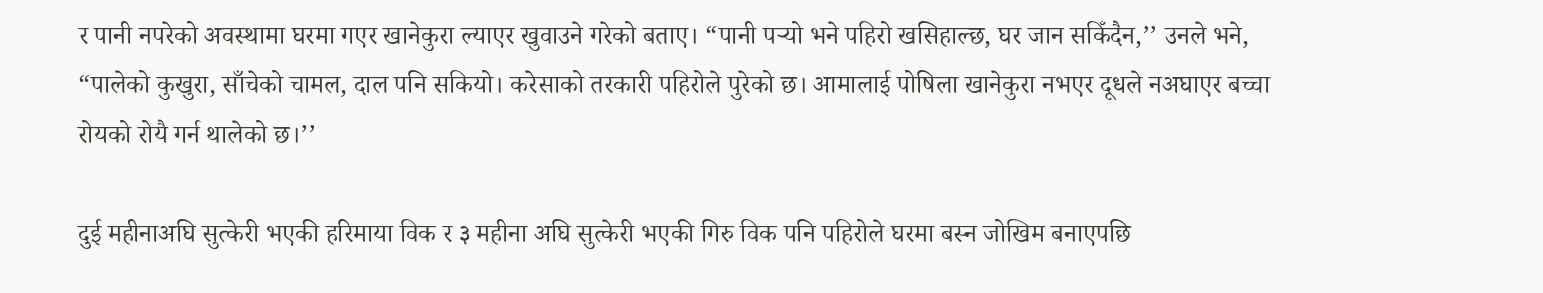र पानी नपरेको अवस्थामा घरमा गएर खानेकुरा ल्याएर खुवाउने गरेको बताए। “पानी पर्‍यो भने पहिरो खसिहाल्छ, घर जान सकिँदैन,’’ उनले भने, “पालेको कुखुरा, साँचेको चामल, दाल पनि सकियो। करेसाको तरकारी पहिरोले पुरेको छ। आमालाई पोषिला खानेकुरा नभएर दूधले नअघाएर बच्चा रोयको रोयै गर्न थालेको छ।’’

दुई महीनाअघि सुत्केरी भएकी हरिमाया विक र ३ महीना अघि सुत्केरी भएकी गिरु विक पनि पहिरोले घरमा बस्न जोखिम बनाएपछि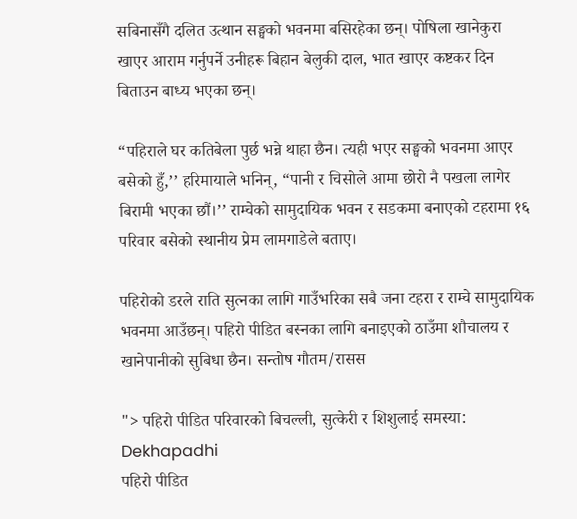सबिनासँगै दलित उत्थान सङ्घको भवनमा बसिरहेका छन्। पोषिला खानेकुरा खाएर आराम गर्नुपर्ने उनीहरू बिहान बेलुकी दाल, भात खाएर कष्टकर दिन बिताउन बाध्य भएका छन्।

“पहिराले घर कतिबेला पुर्छ भन्ने थाहा छैन। त्यही भएर सङ्घको भवनमा आएर बसेको हुँ,’’ हरिमायाले भनिन्, “पानी र चिसोले आमा छोरो नै पखला लागेर बिरामी भएका छौं।’’ राम्चेको सामुदायिक भवन र सडकमा बनाएको टहरामा १६ परिवार बसेको स्थानीय प्रेम लामगाडेले बताए।

पहिरोको डरले राति सुत्नका लागि गाउँभरिका सबै जना टहरा र राम्चे सामुदायिक भवनमा आउँछन्। पहिरो पीडित बस्नका लागि बनाइएको ठाउँमा शौचालय र खानेपानीको सुबिधा छैन। सन्तोष गौतम/रासस

"> पहिरो पीडित परिवारको बिचल्ली, सुत्केरी र शिशुलाई समस्या: Dekhapadhi
पहिरो पीडित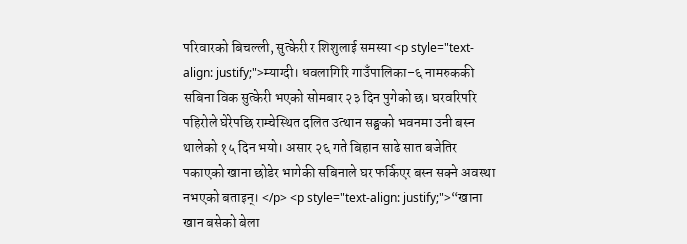परिवारको बिचल्ली, सुत्केरी र शिशुलाई समस्या <p style="text-align: justify;">म्याग्दी। धवलागिरि गाउँपालिका–६ नामरुककी सबिना विक सुत्केरी भएको सोमबार २३ दिन पुगेको छ। घरवरिपरि पहिरोले घेरेपछि राम्चेस्थित दलित उत्थान सङ्घको भवनमा उनी बस्न थालेको १५ दिन भयो। असार २६ गते बिहान साढे सात बजेतिर पकाएको खाना छोडेर भागेकी सबिनाले घर फर्किएर बस्न सक्ने अवस्था नभएको बताइन्। </p> <p style="text-align: justify;">“खाना खान बसेको बेला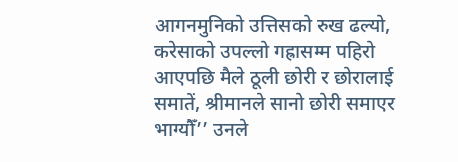आगनमुनिको उत्तिसको रुख ढल्यो, करेसाको उपल्लो गह्रासम्म पहिरो आएपछि मैले ठूली छोरी र छोरालाई समातें, श्रीमानले सानो छोरी समाएर भाग्यौँ’’ उनले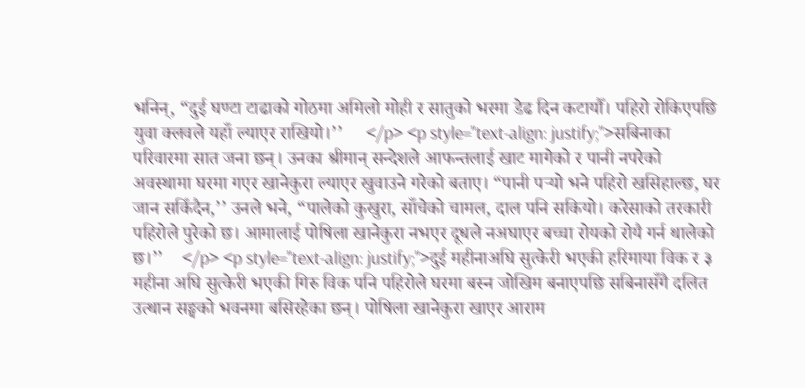भनिन्, “दुई घण्टा टाढाको गोठमा अमिलो मोही र सातुको भरमा डेढ दिन कटायौँ। पहिरो रोकिएपछि युवा क्लवले यहाँ ल्याएर राखियो।’’     </p> <p style="text-align: justify;">सबिनाका परिवारमा सात जना छन्। उनका श्रीमान् सन्देशले आफन्तलाई खाट मागेको र पानी नपरेको अवस्थामा घरमा गएर खानेकुरा ल्याएर खुवाउने गरेको बताए। “पानी पर्‍यो भने पहिरो खसिहाल्छ, घर जान सकिँदैन,’’ उनले भने, “पालेको कुखुरा, साँचेको चामल, दाल पनि सकियो। करेसाको तरकारी पहिरोले पुरेको छ। आमालाई पोषिला खानेकुरा नभएर दूधले नअघाएर बच्चा रोयको रोयै गर्न थालेको छ।’’    </p> <p style="text-align: justify;">दुई महीनाअघि सुत्केरी भएकी हरिमाया विक र ३ महीना अघि सुत्केरी भएकी गिरु विक पनि पहिरोले घरमा बस्न जोखिम बनाएपछि सबिनासँगै दलित उत्थान सङ्घको भवनमा बसिरहेका छन्। पोषिला खानेकुरा खाएर आराम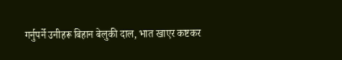गर्नुपर्ने उनीहरू बिहान बेलुकी दाल, भात खाएर कष्टकर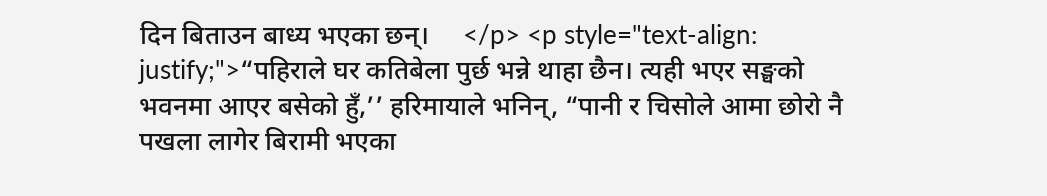दिन बिताउन बाध्य भएका छन्।     </p> <p style="text-align: justify;">“पहिराले घर कतिबेला पुर्छ भन्ने थाहा छैन। त्यही भएर सङ्घको भवनमा आएर बसेको हुँ,’’ हरिमायाले भनिन्, “पानी र चिसोले आमा छोरो नै पखला लागेर बिरामी भएका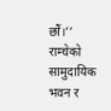छौं।’’ राम्चेको सामुदायिक भवन र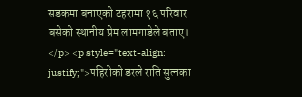सडकमा बनाएको टहरामा १६ परिवार बसेको स्थानीय प्रेम लामगाडेले बताए। </p> <p style="text-align: justify;">पहिरोको डरले राति सुत्नका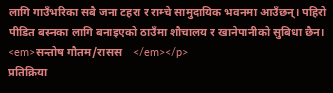लागि गाउँभरिका सबै जना टहरा र राम्चे सामुदायिक भवनमा आउँछन्। पहिरो पीडित बस्नका लागि बनाइएको ठाउँमा शौचालय र खानेपानीको सुबिधा छैन। <em>सन्तोष गौतम/रासस    </em></p>
प्रतिक्रिया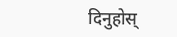दिनुहोस्